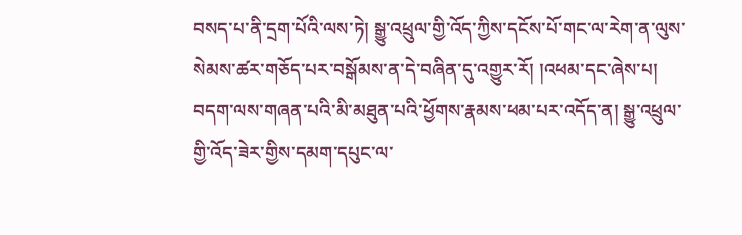བསད་པ་ནི་དྲག་པོའི་ལས་ཏེ། སྒྱུ་འཕྲུལ་གྱི་འོད་ཀྱིས་དངོས་པོ་གང་ལ་རེག་ན་ལུས་སེམས་ཚར་གཅོད་པར་བསྒོམས་ན་དེ་བཞིན་དུ་འགྱུར་རོ། །འཕམ་དང་ཞེས་པ། བདག་ལས་གཞན་པའི་མི་མཐུན་པའི་ཕྱོགས་རྣམས་ཕམ་པར་འདོད་ན། སྒྱུ་འཕྲུལ་གྱི་འོད་ཟེར་གྱིས་དམག་དཔུང་ལ་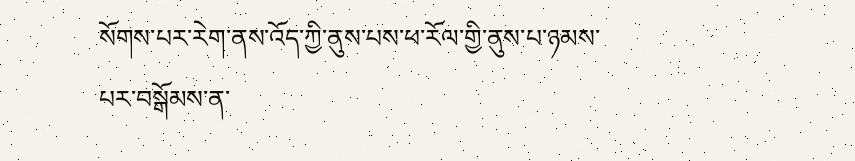སོགས་པར་རེག་ནས་འོད་ཀྱི་ནུས་པས་ཕ་རོལ་གྱི་ནུས་པ་ཉམས་པར་བསྒོམས་ན་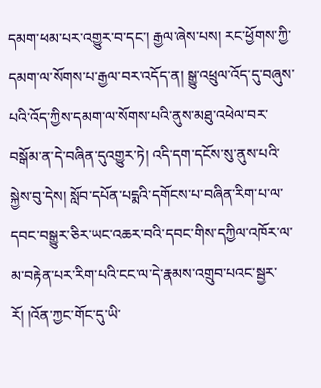དམག་ཕམ་པར་འགྱུར་བ་དང་། རྒྱལ་ཞེས་པས། རང་ཕྱོགས་ཀྱི་དམག་ལ་སོགས་པ་རྒྱལ་བར་འདོད་ན། སྒྱུ་འཕྲུལ་འོད་དུ་བཞུས་པའི་འོད་ཀྱིས་དམག་ལ་སོགས་པའི་ནུས་མཐུ་འཕེལ་བར་བསྒོམ་ན་དེ་བཞིན་དུའགྱུར་ཏེ། འདི་དག་དངོས་སུ་ནུས་པའི་སྐྱེས་བུ་དེས། སློབ་དཔོན་པདྨའི་དགོངས་པ་བཞིན་རིག་པ་ལ་དབང་བསྒྱུར་ཅིར་ཡང་འཆར་བའི་དབང་གིས་དཀྱིལ་འཁོར་ལ་མ་བརྟེན་པར་རིག་པའི་ངང་ལ་དེ་རྣམས་འགྲུབ་པའང་སྦྱར་རོ། །འོན་ཀྱང་གོང་དུ་ཡི་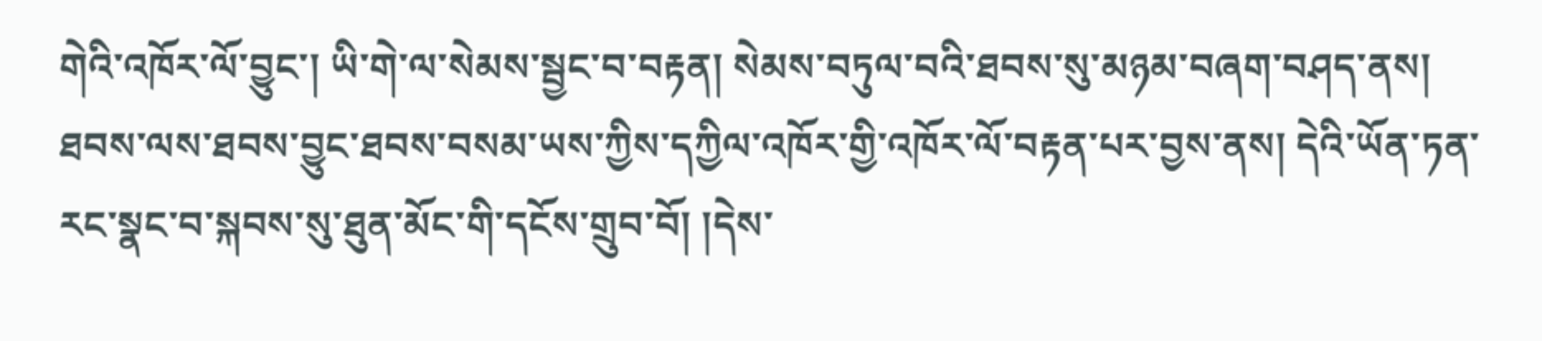གེའི་འཁོར་ལོ་བྱུང་། ཡི་གེ་ལ་སེམས་སྦྱང་བ་བརྟན། སེམས་བཏུལ་བའི་ཐབས་སུ་མཉམ་བཞག་བཤད་ནས། ཐབས་ལས་ཐབས་བྱུང་ཐབས་བསམ་ཡས་ཀྱིས་དཀྱིལ་འཁོར་གྱི་འཁོར་ལོ་བརྟན་པར་བྱས་ནས། དེའི་ཡོན་ཏན་རང་སྣང་བ་སྐབས་སུ་ཐུན་མོང་གི་དངོས་གྲུབ་བོ། །དེས་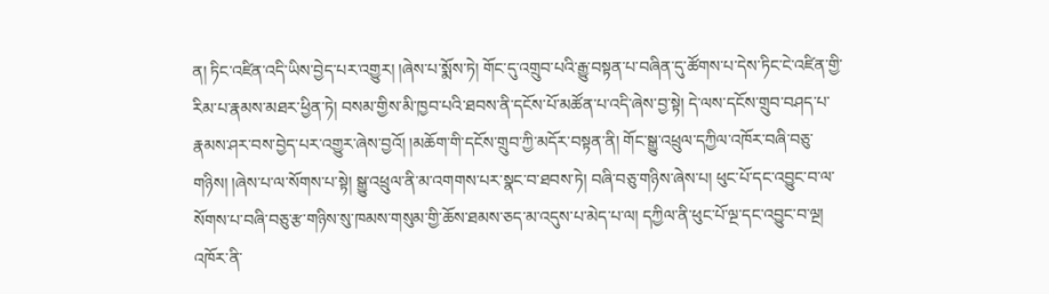ན། ཏིང་འཛིན་འདི་ཡིས་བྱེད་པར་འགྱུར། །ཞེས་པ་སྨོས་ཏེ། གོང་དུ་འགྲུབ་པའི་རྒྱུ་བསྟན་པ་བཞིན་དུ་ཚོགས་པ་དེས་ཏིང་ངེ་འཛིན་གྱི་རིམ་པ་རྣམས་མཐར་ཕྱིན་ཏེ། བསམ་གྱིས་མི་ཁྱབ་པའི་ཐབས་ནི་དངོས་པོ་མཚོན་པ་འདི་ཞེས་བྱ་སྟེ། དེ་ལས་དངོས་གྲུབ་བཤད་པ་རྣམས་ཤར་བས་བྱེད་པར་འགྱུར་ཞེས་བྱའོ། །མཆོག་གི་དངོས་གྲུབ་ཀྱི་མདོར་བསྟན་ནི། གོང་སྒྱུ་འཕྲུལ་དཀྱིལ་འཁོར་བཞི་བཅུ་གཉིས། །ཞེས་པ་ལ་སོགས་པ་སྟེ། སྒྱུ་འཕྲུལ་ནི་མ་འགགས་པར་སྣང་བ་ཐབས་ཏེ། བཞི་བཅུ་གཉིས་ཞེས་པ། ཕུང་པོ་དང་འབྱུང་བ་ལ་སོགས་པ་བཞི་བཅུ་རྩ་གཉིས་སུ་ཁམས་གསུམ་གྱི་ཆོས་ཐམས་ཅད་མ་འདུས་པ་མེད་པ་ལ། དཀྱིལ་ནི་ཕུང་པོ་ལྔ་དང་འབྱུང་བ་ལྔ། འཁོར་ནི་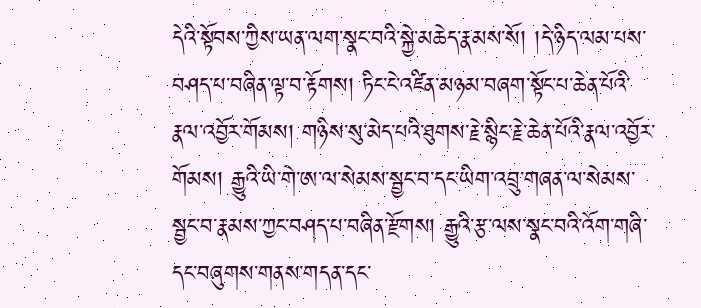དེའི་སྟོབས་ཀྱིས་ཡན་ལག་སྣང་བའི་སྐྱེ་མཆེད་རྣམས་སོ། །དེ་ཉིད་ལམ་པས་བཤད་པ་བཞིན་ལྟ་བ་རྟོགས། ཏིང་ངེ་འཛིན་མཉམ་བཞག་སྟོང་པ་ཆེན་པོའི་རྣལ་འབྱོར་གོམས། གཉིས་སུ་མེད་པའི་ཐུགས་རྗེ་སྙིང་རྗེ་ཆེན་པོའི་རྣལ་འབྱོར་གོམས། རྒྱུའི་ཡི་གེ་ཨ་ལ་སེམས་སྦྱང་བ་དང་ཡིག་འབྲུ་གཞན་ལ་སེམས་སྦྱང་བ་རྣམས་ཀྱང་བཤད་པ་བཞིན་རྫོགས། རྒྱུའི་རྩ་ལས་སྣང་བའི་འོག་གཞི་དང་བཞུགས་གནས་གདན་དང་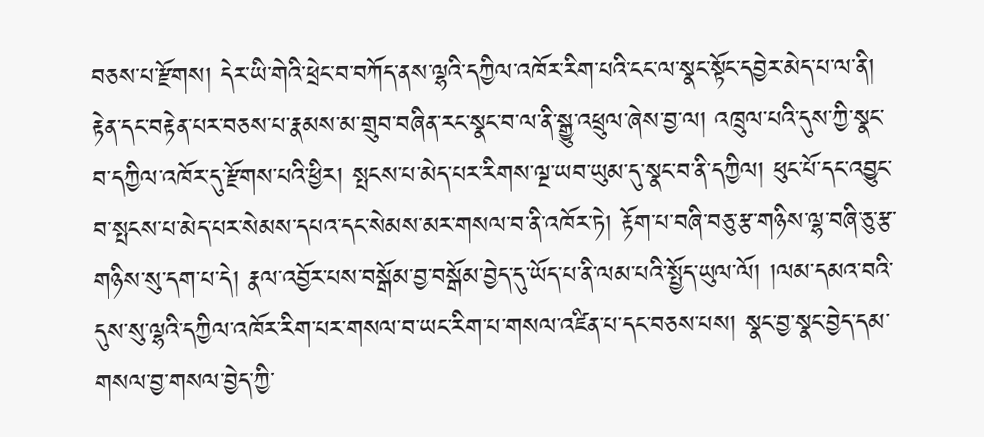བཅས་པ་རྫོགས། དེར་ཡི་གེའི་ཕྲེང་བ་བཀོད་ནས་ལྷའི་དཀྱིལ་འཁོར་རིག་པའི་ངང་ལ་སྣང་སྟོང་དབྱེར་མེད་པ་ལ་ནི། རྟེན་དང་བརྟེན་པར་བཅས་པ་རྣམས་མ་གྲུབ་བཞིན་རང་སྣང་བ་ལ་ནི་སྒྱུ་འཕྲུལ་ཞེས་བྱ་ལ། འཁྲུལ་པའི་དུས་ཀྱི་སྣང་བ་དཀྱིལ་འཁོར་དུ་རྫོགས་པའི་ཕྱིར། སྤངས་པ་མེད་པར་རིགས་ལྔ་ཡབ་ཡུམ་དུ་སྣང་བ་ནི་དཀྱིལ། ཕུང་པོ་དང་འབྱུང་བ་སྤངས་པ་མེད་པར་སེམས་དཔའ་དང་སེམས་མར་གསལ་བ་ནི་འཁོར་ཏེ། རྟོག་པ་བཞི་བཅུ་རྩ་གཉིས་ལྷ་བཞི་ཅུ་རྩ་གཉིས་སུ་དག་པ་དེ། རྣལ་འབྱོར་པས་བསྒོམ་བྱ་བསྒོམ་བྱེད་དུ་ཡོད་པ་ནི་ལམ་པའི་སྤྱོད་ཡུལ་ལོ། །ལམ་དམའ་བའི་དུས་སུ་ལྷའི་དཀྱིལ་འཁོར་རིག་པར་གསལ་བ་ཡང་རིག་པ་གསལ་འཛིན་པ་དང་བཅས་པས། སྣང་བྱ་སྣང་བྱེད་དམ་གསལ་བྱ་གསལ་བྱེད་ཀྱི་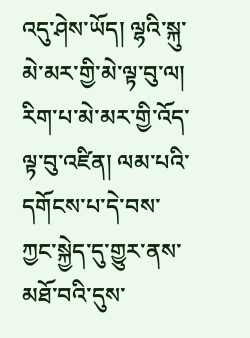འདུ་ཤེས་ཡོད། ལྷའི་སྐུ་མེ་མར་གྱི་མེ་ལྟ་བུ་ལ། རིག་པ་མེ་མར་གྱི་འོད་ལྟ་བུ་འཛིན། ལམ་པའི་དགོངས་པ་དེ་བས་ཀྱང་སྐྱེད་དུ་གྱུར་ནས་མཐོ་བའི་དུས་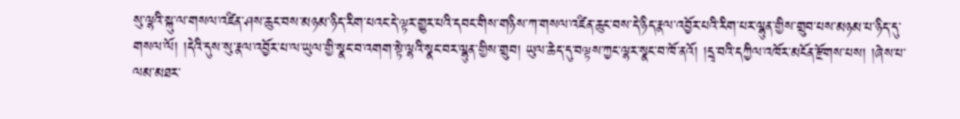སུ་ལྷའི་སྐུ་ལ་གསལ་འཛིན་ཤས་ཆུང་བས་མཉམ་ཉིད་རིག་པའང་དེ་ལྟར་གྱུར་པའི་དབང་གིས་གཉིས་ཀ་གསལ་འཛིན་ཆུང་བས་དེ་ཉིད་རྣལ་འབྱོར་པའི་རིག་པར་ལྷུན་གྱིས་གྲུབ་པས་མཉམ་པ་ཉིད་དུ་གསལ་ལོ། །དེའི་དུས་སུ་རྣལ་འབྱོར་པ་ལ་ཡུལ་གྱི་སྣང་བ་འགག་སྟེ་ལྷའི་སྣང་བར་ལྷུན་གྱིས་གྲུབ། ཡུལ་ཆེད་དུ་བལྟས་ཀྱང་ལྷར་སྣང་བ་ཁོ་ནའོ། །དྲྭ་བའི་དཀྱིལ་འཁོར་མངོན་རྫོགས་པས། །ཞེས་པ་ལམ་མཐར་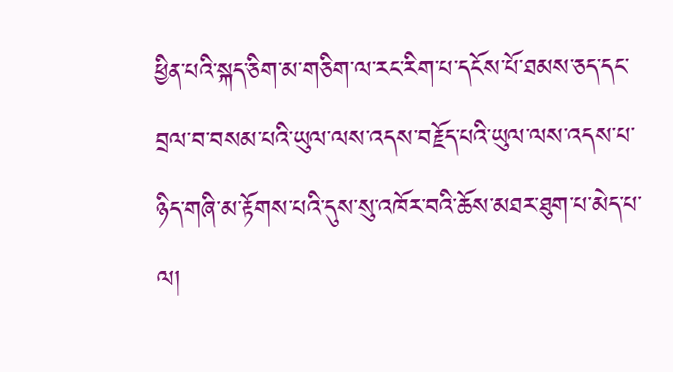ཕྱིན་པའི་སྐད་ཅིག་མ་གཅིག་ལ་རང་རིག་པ་དངོས་པོ་ཐམས་ཅད་དང་བྲལ་བ་བསམ་པའི་ཡུལ་ལས་འདས་བརྗོད་པའི་ཡུལ་ལས་འདས་པ་ཉིད་གཞི་མ་རྟོགས་པའི་དུས་སུ་འཁོར་བའི་ཆོས་མཐར་ཐུག་པ་མེད་པ་ལ།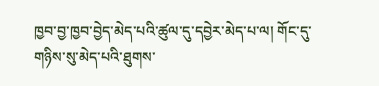ཁྱབ་བྱ་ཁྱབ་བྱེད་མེད་པའི་ཚུལ་དུ་དབྱེར་མེད་པ་ལ། གོང་དུ་གཉིས་སུ་མེད་པའི་ཐུགས་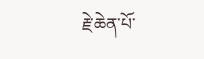རྗེ་ཆེན་པོ་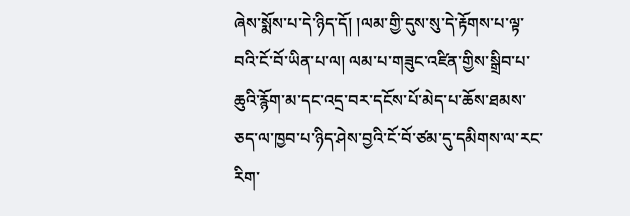ཞེས་སྨོས་པ་དེ་ཉིད་དོ། །ལམ་གྱི་དུས་སུ་དེ་རྟོགས་པ་ལྟ་བའི་ངོ་བོ་ཡིན་པ་ལ། ལམ་པ་གཟུང་འཛིན་གྱིས་སྒྲིབ་པ་ཆུའི་རྙོག་མ་དང་འདྲ་བར་དངོས་པོ་མེད་པ་ཆོས་ཐམས་ཅད་ལ་ཁྱབ་པ་ཉིད་ཤེས་བྱའི་ངོ་བོ་ཙམ་དུ་དམིགས་ལ་རང་རིག་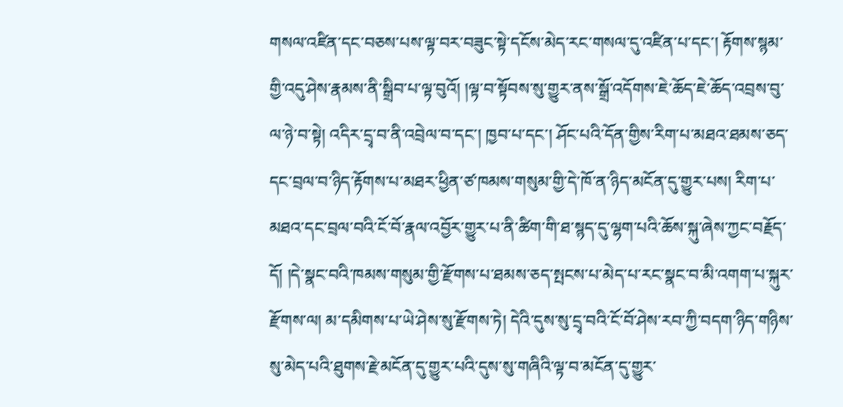གསལ་འཛིན་དང་བཅས་པས་ལྟ་བར་བཟུང་སྟེ་དངོས་མེད་རང་གསལ་དུ་འཛིན་པ་དང་། རྟོགས་སྙམ་གྱི་འདུ་ཤེས་རྣམས་ནི་སྒྲིབ་པ་ལྟ་བུའོ། །ལྟ་བ་སྟོབས་སུ་གྱུར་ནས་སྒྲོ་འདོགས་ཇེ་ཆོད་ཇེ་ཆོད་འབྲས་བུ་ལ་ཉེ་བ་སྟེ། འདིར་དྲྭ་བ་ནི་འབྲེལ་བ་དང་། ཁྱབ་པ་དང་། ཤོང་པའི་དོན་གྱིས་རིག་པ་མཐའ་ཐམས་ཅད་དང་བྲལ་བ་ཉིད་རྟོགས་པ་མཐར་ཕྱིན་ཙ་ཁམས་གསུམ་གྱི་དེ་ཁོ་ན་ཉིད་མངོན་དུ་གྱུར་པས། རིག་པ་མཐའ་དང་བྲལ་བའི་ངོ་བོ་རྣལ་འབྱོར་གྱུར་པ་ནི་ཚིག་གི་ཐ་སྙད་དུ་ལྷག་པའི་ཆོས་སྐུ་ཞེས་ཀྱང་བརྗོད་དོ། །དེ་སྣང་བའི་ཁམས་གསུམ་གྱི་རྫོགས་པ་ཐམས་ཅད་སྤངས་པ་མེད་པ་རང་སྣང་བ་མི་འགག་པ་སྐུར་རྫོགས་ལ། མ་དམིགས་པ་ཡེ་ཤེས་སུ་རྫོགས་ཏེ། དེའི་དུས་སུ་དྲྭ་བའི་ངོ་བོ་ཤེས་རབ་ཀྱི་བདག་ཉིད་གཉིས་སུ་མེད་པའི་ཐུགས་རྗེ་མངོན་དུ་གྱུར་པའི་དུས་སུ་གཞིའི་ལྟ་བ་མངོན་དུ་གྱུར་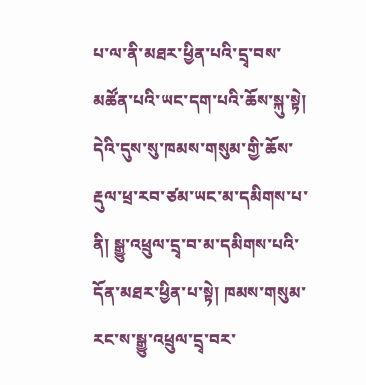པ་ལ་ནི་མཐར་ཕྱིན་པའི་དྲྭ་བས་མཚོན་པའི་ཡང་དག་པའི་ཆོས་སྐུ་སྟེ། དེའི་དུས་སུ་ཁམས་གསུམ་གྱི་ཆོས་རྡུལ་ཕྲ་རབ་ཙམ་ཡང་མ་དམིགས་པ་ནི། སྒྱུ་འཕྲུལ་དྲྭ་བ་མ་དམིགས་པའི་དོན་མཐར་ཕྱིན་པ་སྟེ། ཁམས་གསུམ་རང་ས་སྒྱུ་འཕྲུལ་དྲྭ་བར་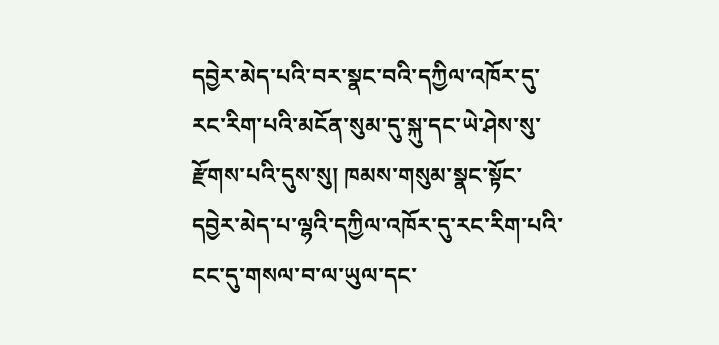དབྱེར་མེད་པའི་བར་སྣང་བའི་དཀྱིལ་འཁོར་དུ་རང་རིག་པའི་མངོན་སུམ་དུ་སྐུ་དང་ཡེ་ཤེས་སུ་རྫོགས་པའི་དུས་སུ། ཁམས་གསུམ་སྣང་སྟོང་དབྱེར་མེད་པ་ལྷའི་དཀྱིལ་འཁོར་དུ་རང་རིག་པའི་ངང་དུ་གསལ་བ་ལ་ཡུལ་དང་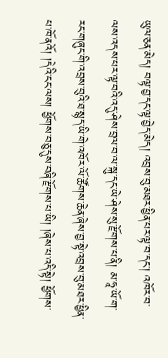ཡུལ་ཅན་མེད། བལྟ་བྱ་དང་ལྟ་བྱེད་མེད། འབྲས་བུ་མཐར་ཕྱིན་པར་ལྟ་བ་དང་། འཁོར་བ་ལས་འདས་པར་ལྟ་བའི་འདུ་ཤེས་བྲལ་བ་ལ་སྐུ་དང་ཡེ་ཤེས་སུ་རྫོགས་པ་ནི། མ་ཧཱ་ཡོ་ག་རང་གཞུང་གི་འབྲས་བུའི་ཐ་སྙད་ཡི་གེ་འཁོར་ལོ་ཚོགས་ཆེན་ཞེས་བྱ་སྟེ་འབྲས་བུ་མཐར་ཕྱིན་པ་ཁོ་ནའོ། །དེའི་ངང་ལས། ཕྱོགས་བཅུ་དུས་བཞི་རྫོགས་པ་ཡི། །ཞེས་པ་འདི་སྟེ། ཕྱོགས་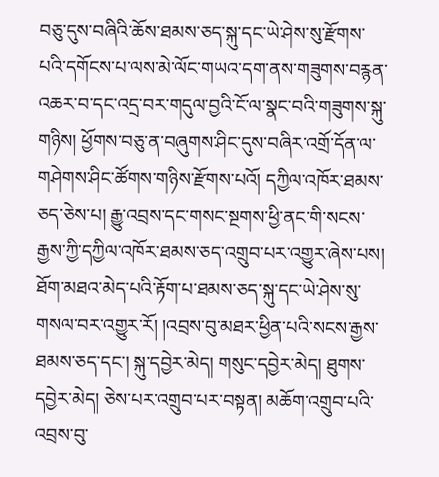བཅུ་དུས་བཞིའི་ཆོས་ཐམས་ཅད་སྐུ་དང་ཡེ་ཤེས་སུ་རྫོགས་པའི་དགོངས་པ་ལས་མེ་ལོང་གཡའ་དག་ནས་གཟུགས་བརྙན་འཆར་བ་དང་འདྲ་བར་གདུལ་བྱའི་ངོ་ལ་སྣང་བའི་གཟུགས་སྐུ་གཉིས། ཕྱོགས་བཅུ་ན་བཞུགས་ཤིང་དུས་བཞིར་འགྲོ་དོན་ལ་གཤེགས་ཤིང་ཚོགས་གཉིས་རྫོགས་པའོ། དཀྱིལ་འཁོར་ཐམས་ཅད་ཅེས་པ། རྒྱུ་འབྲས་དང་གསང་སྔགས་ཕྱི་ནང་གི་སངས་རྒྱས་ཀྱི་དཀྱིལ་འཁོར་ཐམས་ཅད་འགྲུབ་པར་འགྱུར་ཞེས་པས། ཐོག་མཐའ་མེད་པའི་རྟོག་པ་ཐམས་ཅད་སྐུ་དང་ཡེ་ཤེས་སུ་གསལ་བར་འགྱུར་རོ། །འབྲས་བུ་མཐར་ཕྱིན་པའི་སངས་རྒྱས་ཐམས་ཅད་དང་། སྐུ་དབྱེར་མེད། གསུང་དབྱེར་མེད། ཐུགས་དབྱེར་མེད། ཅེས་པར་འགྲུབ་པར་བསྟན། མཆོག་འགྲུབ་པའི་འབྲས་བུ་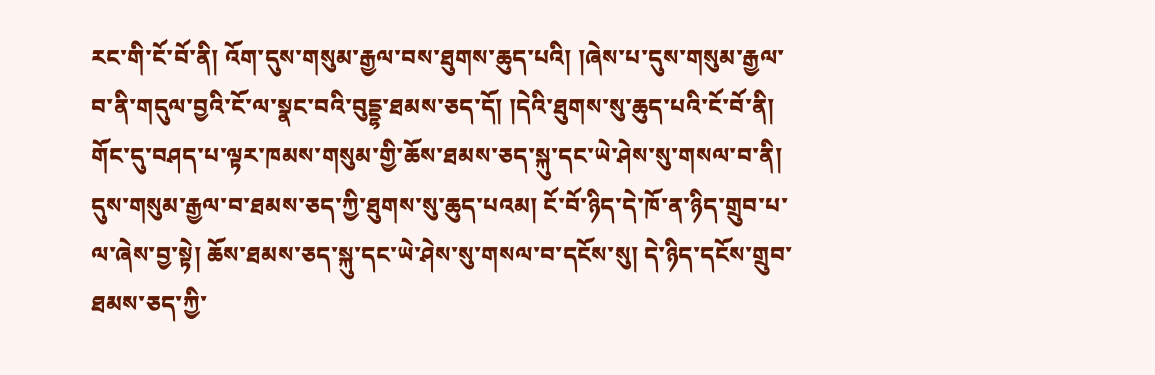རང་གི་ངོ་བོ་ནི། འོག་དུས་གསུམ་རྒྱལ་བས་ཐུགས་ཆུད་པའི། །ཞེས་པ་དུས་གསུམ་རྒྱལ་བ་ནི་གདུལ་བྱའི་ངོ་ལ་སྣང་བའི་བུདྡྷ་ཐམས་ཅད་དོ། །དེའི་ཐུགས་སུ་ཆུད་པའི་ངོ་བོ་ནི། གོང་དུ་བཤད་པ་ལྟར་ཁམས་གསུམ་གྱི་ཆོས་ཐམས་ཅད་སྐུ་དང་ཡེ་ཤེས་སུ་གསལ་བ་ནི། དུས་གསུམ་རྒྱལ་བ་ཐམས་ཅད་ཀྱི་ཐུགས་སུ་ཆུད་པའམ། ངོ་བོ་ཉིད་དེ་ཁོ་ན་ཉིད་གྲུབ་པ་ལ་ཞེས་བྱ་སྟེ། ཆོས་ཐམས་ཅད་སྐུ་དང་ཡེ་ཤེས་སུ་གསལ་བ་དངོས་སུ། དེ་ཉིད་དངོས་གྲུབ་ཐམས་ཅད་ཀྱི་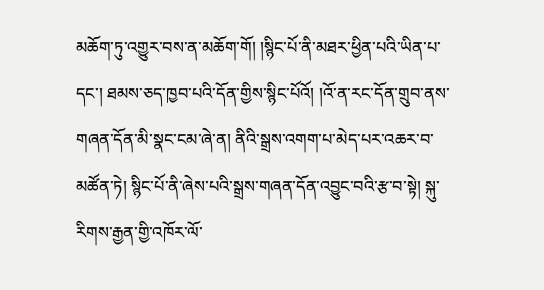མཆོག་ཏུ་འགྱུར་བས་ན་མཆོག་གོ། །སྙིང་པོ་ནི་མཐར་ཕྱིན་པའི་ཡིན་པ་དང་། ཐམས་ཅད་ཁྱབ་པའི་དོན་གྱིས་སྙིང་པོའོ། །འོ་ན་རང་དོན་གྲུབ་ནས་གཞན་དོན་མི་སྣང་ངམ་ཞེ་ན། ནིའི་སྒྲས་འགག་པ་མེད་པར་འཆར་བ་མཚོན་ཏེ། སྙིང་པོ་ནི་ཞེས་པའི་སྒྲས་གཞན་དོན་འབྱུང་བའི་རྩ་བ་སྟེ། སྐུ་རིགས་རྒྱན་གྱི་འཁོར་ལོ་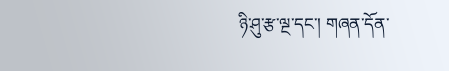ཉི་ཤུ་རྩ་ལྔ་དང་། གཞན་དོན་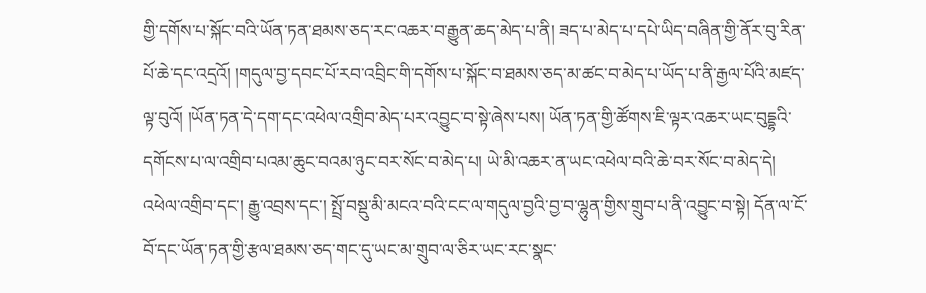གྱི་དགོས་པ་སྐོང་བའི་ཡོན་ཏན་ཐམས་ཅད་རང་འཆར་བ་རྒྱུན་ཆད་མེད་པ་ནི། ཟད་པ་མེད་པ་དཔེ་ཡིད་བཞིན་གྱི་ནོར་བུ་རིན་པོ་ཆེ་དང་འདྲའོ། །གདུལ་བྱ་དབང་པོ་རབ་འབྲིང་གི་དགོས་པ་སྐོང་བ་ཐམས་ཅད་མ་ཚང་བ་མེད་པ་ཡོད་པ་ནི་རྒྱལ་པོའི་མཛད་ལྟ་བུའོ། །ཡོན་ཏན་དེ་དག་དང་འཕེལ་འགྲིབ་མེད་པར་འབྱུང་བ་སྟེ་ཞེས་པས། ཡོན་ཏན་གྱི་ཚོགས་ཇི་ལྟར་འཆར་ཡང་བུདྡྷའི་དགོངས་པ་ལ་འགྲིབ་པའམ་ཆུང་བའམ་ཉུང་བར་སོང་བ་མེད་པ། ཡེ་མི་འཆར་ན་ཡང་འཕེལ་བའི་ཆེ་བར་སོང་བ་མེད་དེ། འཕེལ་འགྲིབ་དང་། རྒྱུ་འབྲས་དང་། སྤྲོ་བསྡུ་མི་མངའ་བའི་ངང་ལ་གདུལ་བྱའི་བྱ་བ་ལྷུན་གྱིས་གྲུབ་པ་ནི་འབྱུང་བ་སྟེ། དོན་ལ་ངོ་བོ་དང་ཡོན་ཏན་གྱི་རྩལ་ཐམས་ཅད་གང་དུ་ཡང་མ་གྲུབ་ལ་ཅིར་ཡང་རང་སྣང་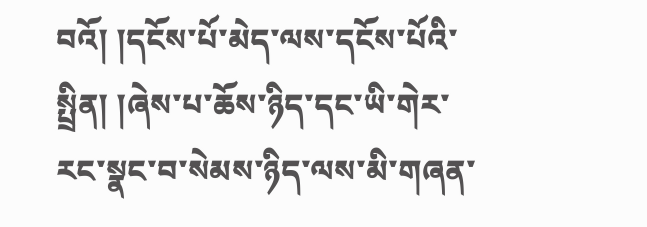བའོ། །དངོས་པོ་མེད་ལས་དངོས་པོའི་སྤྲིན། །ཞེས་པ་ཆོས་ཉིད་དང་ཡི་གེར་རང་སྣང་བ་སེམས་ཉིད་ལས་མི་གཞན་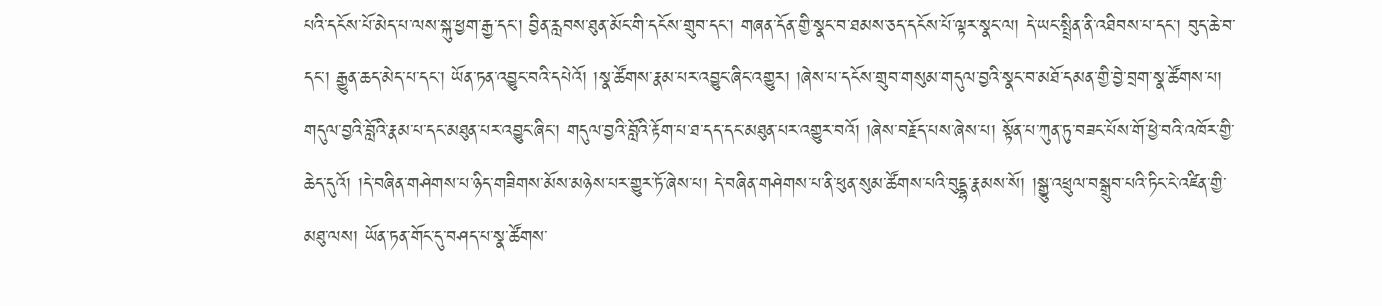པའི་དངོས་པོ་མེད་པ་ལས་སྐུ་ཕྱག་རྒྱ་དང་། བྱིན་རླབས་ཐུན་མོང་གི་དངོས་གྲུབ་དང་། གཞན་དོན་གྱི་སྣང་བ་ཐམས་ཅད་དངོས་པོ་ལྟར་སྣང་ལ། དེ་ཡང་སྤྲིན་ནི་འཐིབས་པ་དང་། བུད་ཆེ་བ་དང་། རྒྱུན་ཆད་མེད་པ་དང་། ཡོན་ཏན་འབྱུང་བའི་དཔེའོ། །སྣ་ཚོགས་རྣམ་པར་འབྱུང་ཞིང་འགྱུར། །ཞེས་པ་དངོས་གྲུབ་གསུམ་གདུལ་བྱའི་སྣང་བ་མཐོ་དམན་གྱི་བྱེ་བྲག་སྣ་ཚོགས་པ། གདུལ་བྱའི་བློའི་རྣམ་པ་དང་མཐུན་པར་འབྱུང་ཞིང་། གདུལ་བྱའི་བློའི་རྟོག་པ་ཐ་དད་དང་མཐུན་པར་འགྱུར་བའོ། །ཞེས་བརྗོད་པས་ཞེས་པ། སྟོན་པ་ཀུན་ཏུ་བཟང་པོས་གོ་ཕྱེ་བའི་འཁོར་གྱི་ཆེད་དུའོ། །དེ་བཞིན་གཤེགས་པ་ཉིད་གཟིགས་མོས་མཉེས་པར་གྱུར་ཏོ་ཞེས་པ། དེ་བཞིན་གཤེགས་པ་ནི་ཕུན་སུམ་ཚོགས་པའི་བུདྡྷ་རྣམས་སོ། །སྒྱུ་འཕྲུལ་བསྒྲུབ་པའི་ཏིང་ངེ་འཛིན་གྱི་མཐུ་ལས། ཡོན་ཏན་གོང་དུ་བཤད་པ་སྣ་ཚོགས་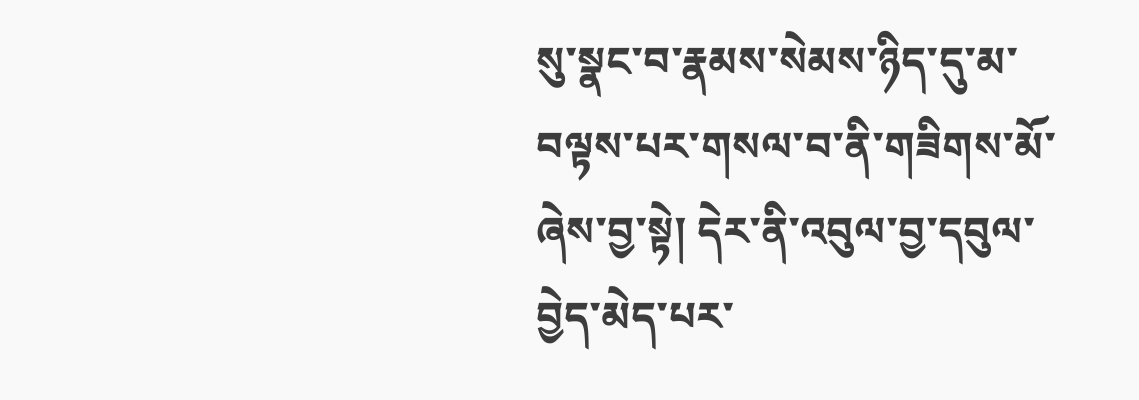སུ་སྣང་བ་རྣམས་སེམས་ཉིད་དུ་མ་བལྟས་པར་གསལ་བ་ནི་གཟིགས་མོ་ཞེས་བྱ་སྟེ། དེར་ནི་འབུལ་བྱ་དབུལ་བྱེད་མེད་པར་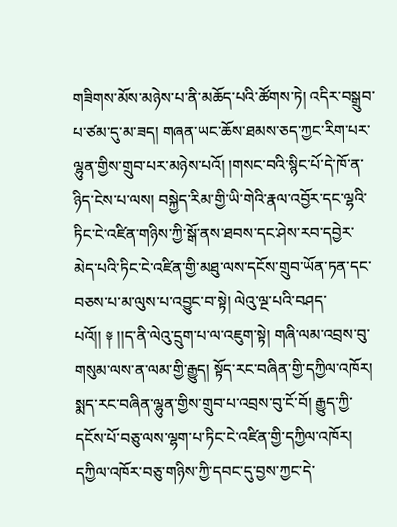གཟིགས་མོས་མཉེས་པ་ནི་མཆོད་པའི་ཚོགས་ཏེ། འདིར་བསྒྲུབ་པ་ཙམ་དུ་མ་ཟད། གཞན་ཡང་ཆོས་ཐམས་ཅད་ཀྱང་རིག་པར་ལྷུན་གྱིས་གྲུབ་པར་མཉེས་པའོ། །གསང་བའི་སྙིང་པོ་དེ་ཁོ་ན་ཉིད་ངེས་པ་ལས། བསྐྱེད་རིམ་གྱི་ཡི་གེའི་རྣལ་འབྱོར་དང་ལྷའི་ཏིང་ངེ་འཛིན་གཉིས་ཀྱི་སྒོ་ནས་ཐབས་དང་ཤེས་རབ་དབྱེར་མེད་པའི་ཏིང་ངེ་འཛིན་གྱི་མཐུ་ལས་དངོས་གྲུབ་ཡོན་ཏན་དང་བཅས་པ་མ་ལུས་པ་འབྱུང་བ་སྟེ། ལེའུ་ལྔ་པའི་བཤད་པའོ།། ༈ །།ད་ནི་ལེའུ་དྲུག་པ་ལ་འཇུག་སྟེ། གཞི་ལམ་འབྲས་བུ་གསུམ་ལས་ན་ལམ་གྱི་རྒྱུད། སྟོད་རང་བཞིན་གྱི་དཀྱིལ་འཁོར། སྨད་རང་བཞིན་ལྷུན་གྱིས་གྲུབ་པ་འབྲས་བུ་ངོ་བོ། རྒྱུད་ཀྱི་དངོས་པོ་བཅུ་ལས་ལྷག་པ་ཏིང་ངེ་འཛིན་གྱི་དཀྱིལ་འཁོར། དཀྱིལ་འཁོར་བཅུ་གཉིས་ཀྱི་དབང་དུ་བྱས་ཀྱང་དེ་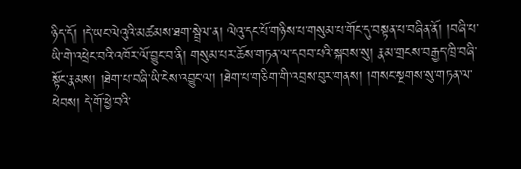ཉིད་དོ། །དེ་ཡང་ལེའུའི་མཚམས་ཐག་སྦྲེལ་ན། ལེའུ་དང་པོ་གཉིས་པ་གསུམ་པ་གོང་དུ་བསྟན་པ་བཞིན་ནོ། །བཞི་པ་ཡི་གེ་འཕྲེང་བའི་འཁོར་ལོ་བྱུང་བ་ནི། གསུམ་པར་ཆོས་གཏན་ལ་དབབ་པའི་སྐབས་སུ། རྣམ་གྲངས་བརྒྱད་ཁྲི་བཞི་སྟོང་རྣམས། །ཐེག་པ་བཞི་ཡི་ངེས་འབྱུང་ལ། །ཐེག་པ་གཅིག་གི་འབྲས་བུར་གནས། །གསང་སྔགས་སུ་གཏན་ལ་ཕེབས། དེ་གོ་ཕྱེ་བའི་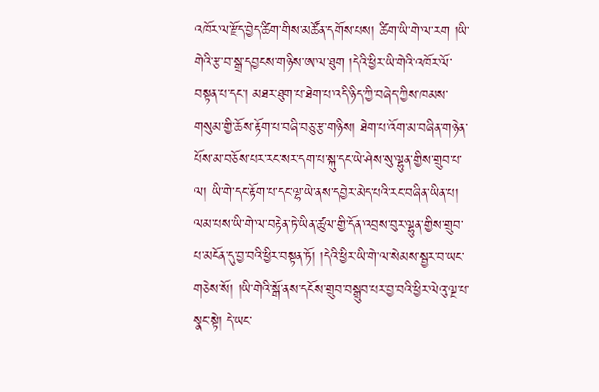འཁོར་ལ་རྫོད་བྱེད་ཚིག་གིས་མཚོན་དགོས་པས། ཚིག་ཡི་གེ་ལ་རག །ཡི་གེའི་རྩ་བ་སྒྲ་དབྱངས་གཉིས་ཨ་ལ་ཐུག །དེའི་ཕྱིར་ཡི་གེའི་འཁོར་ལོ་བསྟན་པ་དང་། མཐར་ཐུག་པ་ཐེག་པ་འདི་ཉིད་ཀྱི་བཞེད་ཀྱིས་ཁམས་གསུམ་གྱི་ཆོས་རྟོག་པ་བཞི་བཅུ་རྩ་གཉིས། ཐེག་པ་འོག་མ་བཞིན་གཉེན་པོས་མ་བཅོས་པར་རང་སར་དག་པ་སྐུ་དང་ཡེ་ཤེས་སུ་ལྷུན་གྱིས་གྲུབ་པ་ལ། ཡི་གེ་དང་རྟོག་པ་དང་ལྷ་ཡེ་ནས་དབྱེར་མེད་པའི་རང་བཞིན་ཡིན་པ། ལམ་པས་ཡི་གེ་ལ་བརྟེན་ཏེ་ཡིན་ཚུལ་གྱི་དོན་འབྲས་བུར་ལྷུན་གྱིས་གྲུབ་པ་མངོན་དུ་བྱ་བའི་ཕྱིར་བསྟན་ཏོ། །དེའི་ཕྱིར་ཡི་གེ་ལ་སེམས་སྦྱར་བ་ཡང་གཅེས་སོ། །ཡི་གེའི་སྒོ་ནས་དངོས་གྲུབ་བསྒྲུབ་པར་བྱ་བའི་ཕྱིར་ལེའུ་ལྔ་པ་སྣང་སྟེ། དེ་ཡང་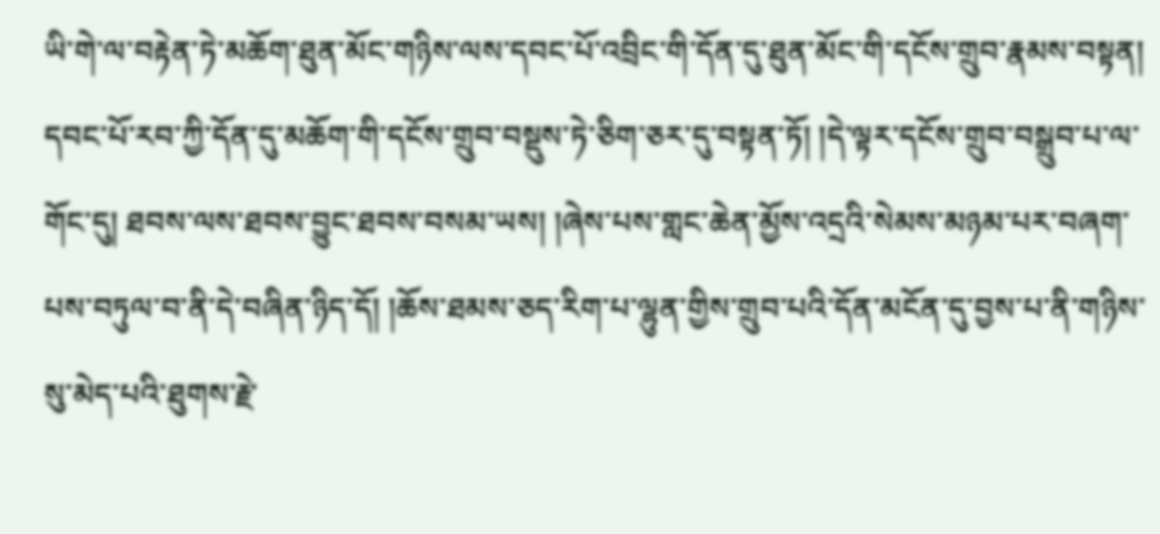ཡི་གེ་ལ་བརྟེན་ཏེ་མཆོག་ཐུན་མོང་གཉིས་ལས་དབང་པོ་འབྲིང་གི་དོན་དུ་ཐུན་མོང་གི་དངོས་གྲུབ་རྣམས་བསྟན། དབང་པོ་རབ་ཀྱི་དོན་དུ་མཆོག་གི་དངོས་གྲུབ་བསྡུས་ཏེ་ཅིག་ཅར་དུ་བསྟན་ཏོ། །དེ་ལྟར་དངོས་གྲུབ་བསྒྲུབ་པ་ལ་གོང་དུ། ཐབས་ལས་ཐབས་བྱུང་ཐབས་བསམ་ཡས། །ཞེས་པས་གླང་ཆེན་མྱོས་འདྲའི་སེམས་མཉམ་པར་བཞག་པས་བཏུལ་བ་ནི་དེ་བཞིན་ཉིད་དོ། །ཆོས་ཐམས་ཅད་རིག་པ་ལྷུན་གྱིས་གྲུབ་པའི་དོན་མངོན་དུ་བྱས་པ་ནི་གཉིས་སུ་མེད་པའི་ཐུགས་རྗེ་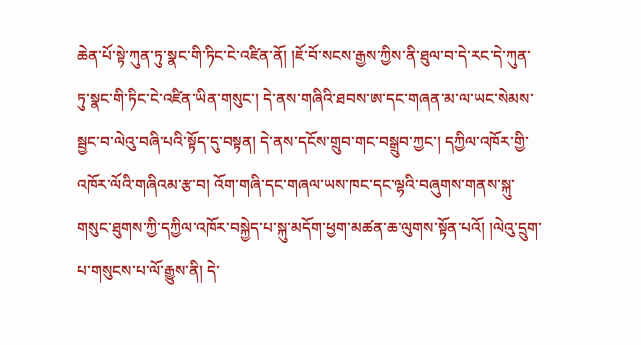ཆེན་པོ་སྟེ་ཀུན་ཏུ་སྣང་གི་ཏིང་ངེ་འཛིན་ནོ། །ཇོ་བོ་སངས་རྒྱས་ཀྱིས་ནི་ཐུལ་བ་དེ་རང་དེ་ཀུན་ཏུ་སྣང་གི་ཏིང་ངེ་འཛིན་ཡིན་གསུང་། དེ་ནས་གཞིའི་ཐབས་ཨ་དང་གཞན་མ་ལ་ཡང་སེམས་སྦྱང་བ་ལེའུ་བཞི་པའི་སྟོད་དུ་བསྟན། དེ་ནས་དངོས་གྲུབ་གང་བསྒྲུབ་ཀྱང་། དཀྱིལ་འཁོར་གྱི་འཁོར་ལོའི་གཞིའམ་རྩ་བ། འོག་གཞི་དང་གཞལ་ཡས་ཁང་དང་ལྷའི་བཞུགས་གནས་སྐུ་གསུང་ཐུགས་ཀྱི་དཀྱིལ་འཁོར་བསྐྱེད་པ་སྐུ་མདོག་ཕྱག་མཚན་ཆ་ལུགས་སྟོན་པའོ། །ལེའུ་དྲུག་པ་གསུངས་པ་ལོ་རྒྱུས་ནི། དེ་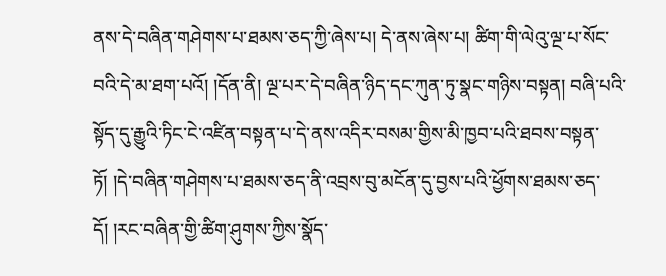ནས་དེ་བཞིན་གཤེགས་པ་ཐམས་ཅད་ཀྱི་ཞེས་པ། དེ་ནས་ཞེས་པ། ཚིག་གི་ལེའུ་ལྔ་པ་སོང་བའི་དེ་མ་ཐག་པའོ། །དོན་ནི། ལྔ་པར་དེ་བཞིན་ཉིད་དང་ཀུན་ཏུ་སྣང་གཉིས་བསྟན། བཞི་པའི་སྟོད་དུ་རྒྱུའི་ཏིང་ངེ་འཛིན་བསྟན་པ་དེ་ནས་འདིར་བསམ་གྱིས་མི་ཁྱབ་པའི་ཐབས་བསྟན་ཏོ། །དེ་བཞིན་གཤེགས་པ་ཐམས་ཅད་ནི་འབྲས་བུ་མངོན་དུ་བྱས་པའི་ཕྱོགས་ཐམས་ཅད་དོ། །རང་བཞིན་གྱི་ཚིག་ཤུགས་ཀྱིས་སྣོད་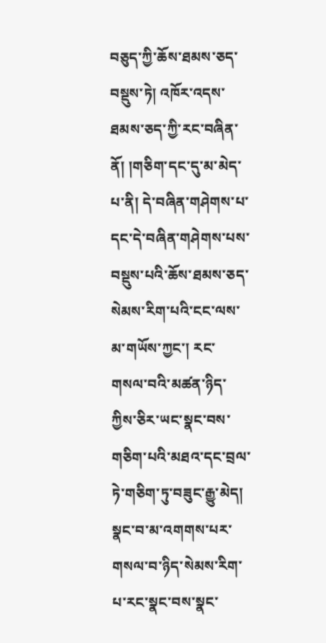བཅུད་ཀྱི་ཆོས་ཐམས་ཅད་བསྡུས་ཏེ། འཁོར་འདས་ཐམས་ཅད་ཀྱི་རང་བཞིན་ནོ། །གཅིག་དང་དུ་མ་མེད་པ་ནི། དེ་བཞིན་གཤེགས་པ་དང་དེ་བཞིན་གཤེགས་པས་བསྡུས་པའི་ཆོས་ཐམས་ཅད་སེམས་རིག་པའི་ངང་ལས་མ་གཡོས་ཀྱང་། རང་གསལ་བའི་མཚན་ཉིད་ཀྱིས་ཅིར་ཡང་སྣང་བས་གཅིག་པའི་མཐའ་དང་བྲལ་ཏེ་གཅིག་ཏུ་བཟུང་རྒྱུ་མེད། སྣང་བ་མ་འགགས་པར་གསལ་བ་ཉིད་སེམས་རིག་པ་རང་སྣང་བས་སྣང་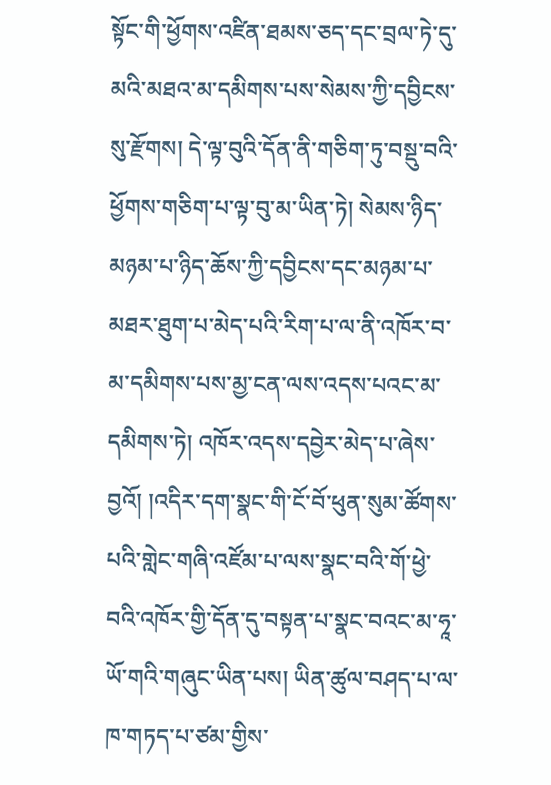སྟོང་གི་ཕྱོགས་འཛིན་ཐམས་ཅད་དང་བྲལ་ཏེ་དུ་མའི་མཐའ་མ་དམིགས་པས་སེམས་ཀྱི་དབྱིངས་སུ་རྫོགས། དེ་ལྟ་བུའི་དོན་ནི་གཅིག་ཏུ་བསྡུ་བའི་ཕྱོགས་གཅིག་པ་ལྟ་བུ་མ་ཡིན་ཏེ། སེམས་ཉིད་མཉམ་པ་ཉིད་ཆོས་ཀྱི་དབྱིངས་དང་མཉམ་པ་མཐར་ཐུག་པ་མེད་པའི་རིག་པ་ལ་ནི་འཁོར་བ་མ་དམིགས་པས་མྱ་ངན་ལས་འདས་པའང་མ་དམིགས་ཏེ། འཁོར་འདས་དབྱེར་མེད་པ་ཞེས་བྱའོ། །འདིར་དག་སྣང་གི་ངོ་བོ་ཕུན་སུམ་ཚོགས་པའི་གླེང་གཞི་འཛོམ་པ་ལས་སྣང་བའི་གོ་ཕྱེ་བའི་འཁོར་གྱི་དོན་དུ་བསྟན་པ་སྣང་བའང་མ་ཧཱ་ཡོ་གའི་གཞུང་ཡིན་པས། ཡིན་ཚུལ་བཤད་པ་ལ་ཁ་གཏད་པ་ཙམ་གྱིས་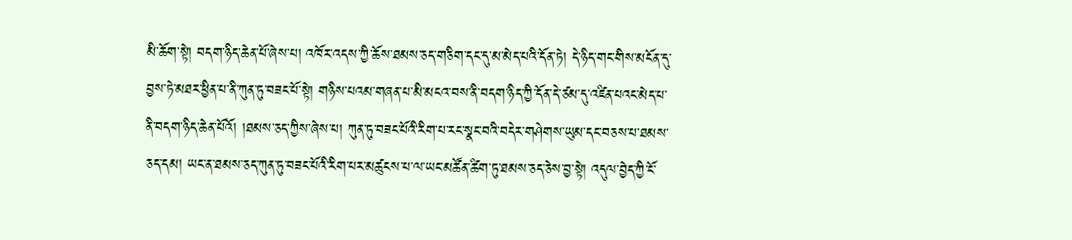མི་ཆོག་སྟེ། བདག་ཉིད་ཆེན་པོ་ཞེས་པ། འཁོར་འདས་ཀྱི་ཆོས་ཐམས་ཅད་གཅིག་དང་དུ་མ་མེད་པའི་དོན་ཏེ། དེ་ཉིད་གང་གིས་མངོན་དུ་བྱས་ཏེ་མཐར་ཕྱིན་པ་ནི་ཀུན་ཏུ་བཟང་པོ་སྟེ། གཉིས་པའམ་གཞན་པ་མི་མངའ་བས་ནི་བདག་ཉིད་ཀྱི་དོན་དེ་ཙམ་དུ་འཛིན་པའང་མེད་པ་ནི་བདག་ཉིད་ཆེན་པོའོ། །ཐམས་ཅད་ཀྱིས་ཞེས་པ། ཀུན་ཏུ་བཟང་པོའི་རིག་པ་རང་སྣང་བའི་བདེར་གཤེགས་ཡུམ་དང་བཅས་པ་ཐམས་ཅད་དམ། ཡང་ན་ཐམས་ཅད་ཀུན་ཏུ་བཟང་པོའི་རིག་པར་མཚུངས་པ་ལ་ཡང་མཚོན་ཚིག་ཏུ་ཐམས་ཅད་ཅེས་བྱ་སྟེ། འདུལ་བྱེད་ཀྱི་ངོ་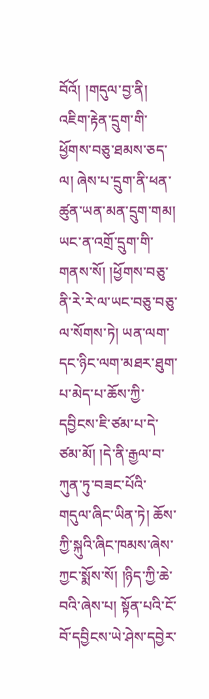བོའོ། །གདུལ་བྱ་ནི། འཇིག་རྟེན་དྲུག་གི་ཕྱོགས་བཅུ་ཐམས་ཅད་ལ། ཞེས་པ་དྲུག་ནི་ཕན་ཚུན་ཡན་མན་དྲུག་གམ། ཡང་ན་འགྲོ་དྲུག་གི་གནས་སོ། །ཕྱོགས་བཅུ་ནི་རེ་རེ་ལ་ཡང་བཅུ་བཅུ་ལ་སོགས་ཏེ། ཡན་ལག་དང་ཉིང་ལག་མཐར་ཐུག་པ་མེད་པ་ཆོས་ཀྱི་དབྱིངས་ཇི་ཙམ་པ་དེ་ཙམ་མོ། །དེ་ནི་རྒྱལ་བ་ཀུན་ཏུ་བཟང་པོའི་གདུལ་ཞིང་ཡིན་ཏེ། ཆོས་ཀྱི་སྐུའི་ཞིང་ཁམས་ཞེས་ཀྱང་སྨོས་སོ། །ཉིད་ཀྱི་ཆེ་བའི་ཞེས་པ། སྟོན་པའི་ངོ་བོ་དབྱིངས་ཡེ་ཤེས་དབྱེར་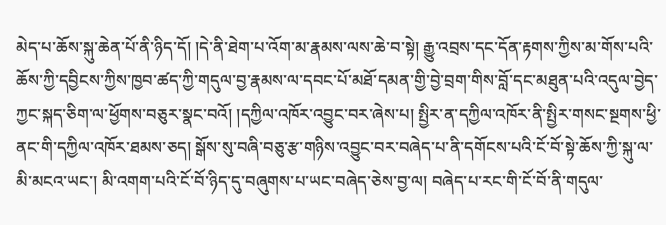མེད་པ་ཆོས་སྐུ་ཆེན་པོ་ནི་ཉིད་དོ། །དེ་ནི་ཐེག་པ་འོག་མ་རྣམས་ལས་ཆེ་བ་སྟེ། རྒྱུ་འབྲས་དང་དོན་རྟགས་ཀྱིས་མ་གོས་པའི་ཆོས་ཀྱི་དབྱིངས་ཀྱིས་ཁྱབ་ཚད་ཀྱི་གདུལ་བྱ་རྣམས་ལ་དབང་པོ་མཐོ་དམན་གྱི་བྱེ་བྲག་གིས་བློ་དང་མཐུན་པའི་འདུལ་བྱེད་ཀྱང་སྐད་ཅིག་ལ་ཕྱོགས་བཅུར་སྣང་བའོ། །དཀྱིལ་འཁོར་འབྱུང་བར་ཞེས་པ། སྤྱིར་ན་དཀྱིལ་འཁོར་ནི་སྤྱིར་གསང་སྔགས་ཕྱི་ནང་གི་དཀྱིལ་འཁོར་ཐམས་ཅད། སྒོས་སུ་བཞི་བཅུ་རྩ་གཉིས་འབྱུང་བར་བཞེད་པ་ནི་དགོངས་པའི་ངོ་བོ་སྟེ་ཆོས་ཀྱི་སྐུ་ལ་མི་མངའ་ཡང་། མི་འགག་པའི་ངོ་བོ་ཉིད་དུ་བཞུགས་པ་ཡང་བཞེད་ཅེས་བྱ་ལ། བཞེད་པ་རང་གི་ངོ་བོ་ནི་གདུལ་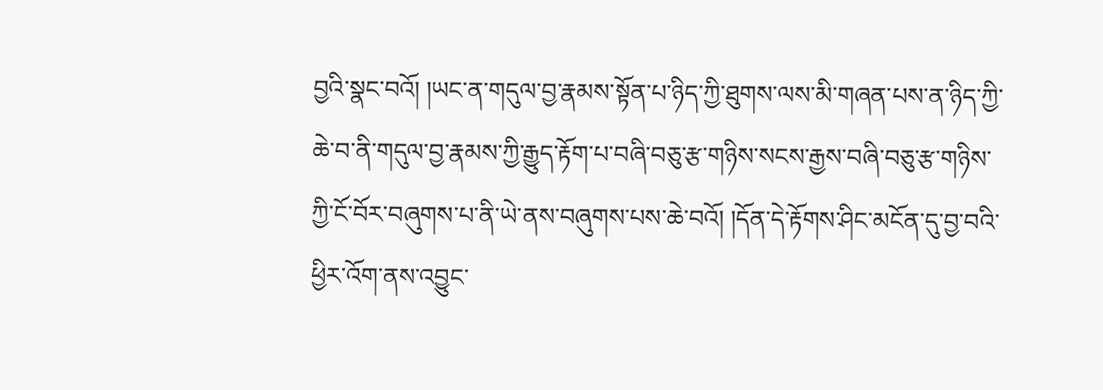བྱའི་སྣང་བའོ། །ཡང་ན་གདུལ་བྱ་རྣམས་སྟོན་པ་ཉིད་ཀྱི་ཐུགས་ལས་མི་གཞན་པས་ན་ཉིད་ཀྱི་ཆེ་བ་ནི་གདུལ་བྱ་རྣམས་ཀྱི་རྒྱུད་རྟོག་པ་བཞི་བཅུ་རྩ་གཉིས་སངས་རྒྱས་བཞི་བཅུ་རྩ་གཉིས་ཀྱི་ངོ་བོར་བཞུགས་པ་ནི་ཡེ་ནས་བཞུགས་པས་ཆེ་བའོ། །དོན་དེ་རྟོགས་ཤིང་མངོན་དུ་བྱ་བའི་ཕྱིར་འོག་ནས་འབྱུང་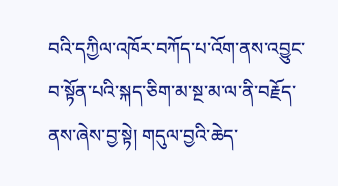བའི་དཀྱིལ་འཁོར་བཀོད་པ་འོག་ནས་འབྱུང་བ་སྟོན་པའི་སྐད་ཅིག་མ་སྔ་མ་ལ་ནི་བརྗོད་ནས་ཞེས་བྱ་སྟེ། གདུལ་བྱའི་ཆེད་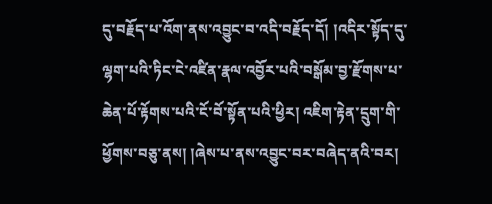དུ་བརྗོད་པ་འོག་ནས་འབྱུང་བ་འདི་བརྗོད་དོ། །འདིར་སྟོད་དུ་ལྷག་པའི་ཏིང་ངེ་འཛིན་རྣལ་འབྱོར་པའི་བསྒོམ་བྱ་རྫོགས་པ་ཆེན་པོ་རྟོགས་པའི་ངོ་བོ་སྟོན་པའི་ཕྱིར། འཇིག་རྟེན་དྲུག་གི་ཕྱོགས་བཅུ་ནས། །ཞེས་པ་ནས་འབྱུང་བར་བཞེད་ནའི་བར།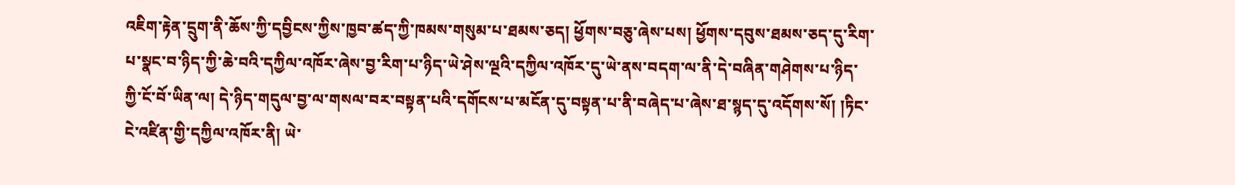འཇིག་རྟེན་དྲུག་ནི་ཆོས་ཀྱི་དབྱིངས་ཀྱིས་ཁྱབ་ཚད་ཀྱི་ཁམས་གསུམ་པ་ཐམས་ཅད། ཕྱོགས་བཅུ་ཞེས་པས། ཕྱོགས་དབུས་ཐམས་ཅད་དུ་རིག་པ་སྣང་བ་ཉིད་ཀྱི་ཆེ་བའི་དཀྱིལ་འཁོར་ཞེས་བྱ་རིག་པ་ཉིད་ཡེ་ཤེས་ལྔའི་དཀྱིལ་འཁོར་དུ་ཡེ་ནས་བདག་ལ་ནི་དེ་བཞིན་གཤེགས་པ་ཉིད་ཀྱི་ངོ་བོ་ཡིན་ལ། དེ་ཉིད་གདུལ་བྱ་ལ་གསལ་བར་བསྟན་པའི་དགོངས་པ་མངོན་དུ་བསྟན་པ་ནི་བཞེད་པ་ཞེས་ཐ་སྙད་དུ་འདོགས་སོ། །ཏིང་ངེ་འཛིན་གྱི་དཀྱིལ་འཁོར་ནི། ཡེ་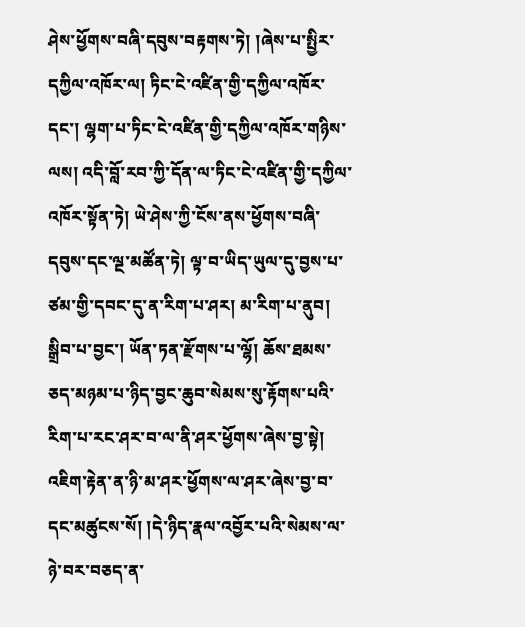ཤེས་ཕྱོགས་བཞི་དབུས་བརྟགས་ཏེ། །ཞེས་པ་སྤྱིར་དཀྱིལ་འཁོར་ལ། ཏིང་ངེ་འཛིན་གྱི་དཀྱིལ་འཁོར་དང་། ལྷག་པ་ཏིང་ངེ་འཛིན་གྱི་དཀྱིལ་འཁོར་གཉིས་ལས། འདི་བློ་རབ་ཀྱི་དོན་ལ་ཏིང་ངེ་འཛིན་གྱི་དཀྱིལ་འཁོར་སྟོན་ཏེ། ཡེ་ཤེས་ཀྱི་ངོས་ནས་ཕྱོགས་བཞི་དབུས་དང་ལྔ་མཚོན་ཏེ། ལྟ་བ་ཡིད་ཡུལ་དུ་བྱས་པ་ཙམ་གྱི་དབང་དུ་ན་རིག་པ་ཤར། མ་རིག་པ་ནུབ། སྒྲིབ་པ་བྱང་། ཡོན་ཏན་རྫོགས་པ་ལྷོ། ཆོས་ཐམས་ཅད་མཉམ་པ་ཉིད་བྱང་ཆུབ་སེམས་སུ་རྟོགས་པའི་རིག་པ་རང་ཤར་བ་ལ་ནི་ཤར་ཕྱོགས་ཞེས་བྱ་སྟེ། འཇིག་རྟེན་ན་ཉི་མ་ཤར་ཕྱོགས་ལ་ཤར་ཞེས་བྱ་བ་དང་མཚུངས་སོ། །དེ་ཉིད་རྣལ་འབྱོར་པའི་སེམས་ལ་ཉེ་བར་བཅད་ན་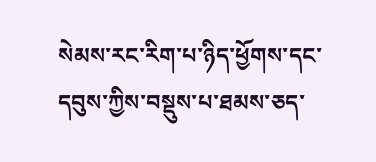སེམས་རང་རིག་པ་ཉིད་ཕྱོགས་དང་དབུས་ཀྱིས་བསྡུས་པ་ཐམས་ཅད་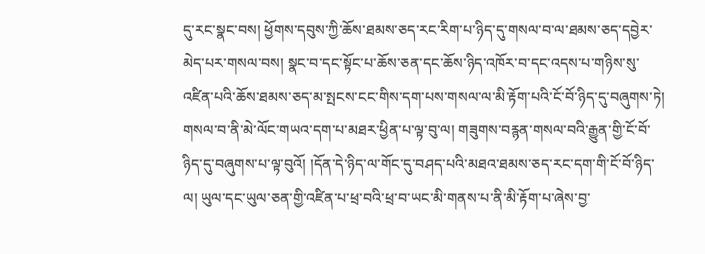དུ་རང་སྣང་བས། ཕྱོགས་དབུས་ཀྱི་ཆོས་ཐམས་ཅད་རང་རིག་པ་ཉིད་དུ་གསལ་བ་ལ་ཐམས་ཅད་དབྱེར་མེད་པར་གསལ་བས། སྣང་བ་དང་སྟོང་པ་ཆོས་ཅན་དང་ཆོས་ཉིད་འཁོར་བ་དང་འདས་པ་གཉིས་སུ་འཛིན་པའི་ཆོས་ཐམས་ཅད་མ་སྤངས་ངང་གིས་དག་པས་གསལ་ལ་མི་རྟོག་པའི་ངོ་བོ་ཉིད་དུ་བཞུགས་ཏེ། གསལ་བ་ནི་མེ་ལོང་གཡའ་དག་པ་མཐར་ཕྱིན་པ་ལྟ་བུ་ལ། གཟུགས་བརྙན་གསལ་བའི་རྒྱུན་གྱི་ངོ་བོ་ཉིད་དུ་བཞུགས་པ་ལྟ་བུའོ། །དོན་དེ་ཉིད་ལ་གོང་དུ་བཤད་པའི་མཐའ་ཐམས་ཅད་རང་དག་གི་ངོ་བོ་ཉིད་ལ། ཡུལ་དང་ཡུལ་ཅན་གྱི་འཛིན་པ་ཕྲ་བའི་ཕྲ་བ་ཡང་མི་གནས་པ་ནི་མི་རྟོག་པ་ཞེས་བྱ་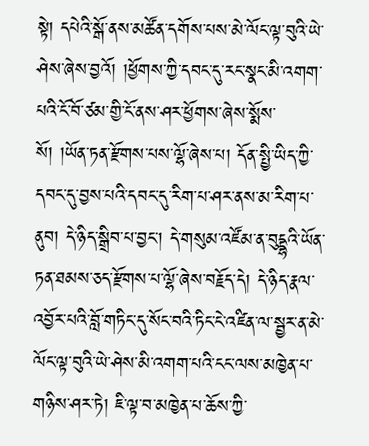སྟེ། དཔེའི་སྒོ་ནས་མཚོན་དགོས་པས་མེ་ལོང་ལྟ་བུའི་ཡེ་ཤེས་ཞེས་བྱའོ། །ཕྱོགས་ཀྱི་དབང་དུ་རང་སྣང་མི་འགག་པའི་ངོ་བོ་ཙམ་གྱི་ངོ་ནས་ཤར་ཕྱོགས་ཞེས་སྨོས་སོ། །ཡོན་ཏན་རྫོགས་པས་ལྷོ་ཞེས་པ། དོན་སྤྱི་ཡིད་ཀྱི་དབང་དུ་བྱས་པའི་དབང་དུ་རིག་པ་ཤར་ནས་མ་རིག་པ་ནུབ། དེ་ཉིད་སྒྲིབ་པ་བྱང་། དེ་གསུམ་འཛོམ་ན་བུདྡྷའི་ཡོན་ཏན་ཐམས་ཅད་རྫོགས་པ་ལྷོ་ཞེས་བརྗོད་དེ། དེ་ཉིད་རྣལ་འབྱོར་པའི་བློ་གཏིང་དུ་སོང་བའི་ཏིང་ངེ་འཛིན་ལ་སྦྱར་ན་མེ་ལོང་ལྟ་བུའི་ཡེ་ཤེས་མི་འགག་པའི་ངང་ལས་མཁྱེན་པ་གཉིས་ཤར་ཏེ། ཇི་ལྟ་བ་མཁྱེན་པ་ཆོས་ཀྱི་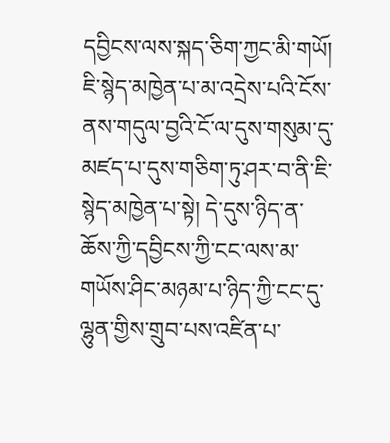དབྱིངས་ལས་སྐད་ཅིག་ཀྱང་མི་གཡོ། ཇི་སྙེད་མཁྱེན་པ་མ་འདྲེས་པའི་ངོས་ནས་གདུལ་བྱའི་ངོ་ལ་དུས་གསུམ་དུ་མཛད་པ་དུས་གཅིག་ཏུ་ཤར་བ་ནི་ཇི་སྙེད་མཁྱེན་པ་སྟེ། དེ་དུས་ཉིད་ན་ཆོས་ཀྱི་དབྱིངས་ཀྱི་ངང་ལས་མ་གཡོས་ཤིང་མཉམ་པ་ཉིད་ཀྱི་ངང་དུ་ལྷུན་གྱིས་གྲུབ་པས་འཛིན་པ་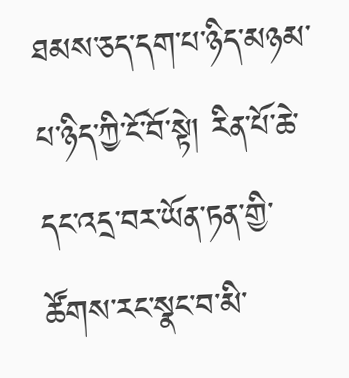ཐམས་ཅད་དག་པ་ཉིད་མཉམ་པ་ཉིད་ཀྱི་ངོ་བོ་སྟེ། རིན་པོ་ཆེ་དང་འདྲ་བར་ཡོན་ཏན་གྱི་ཚོགས་རང་སྣང་བ་མི་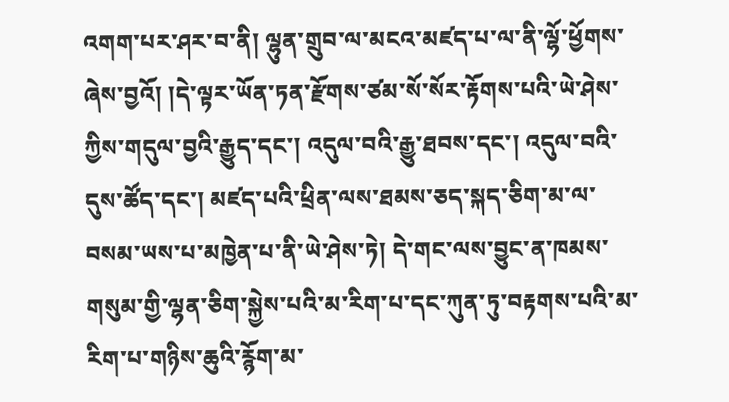འགག་པར་ཤར་བ་ནི། ལྷུན་གྲུབ་ལ་མངའ་མཛད་པ་ལ་ནི་ལྷོ་ཕྱོགས་ཞེས་བྱའོ། །དེ་ལྟར་ཡོན་ཏན་རྫོགས་ཙམ་སོ་སོར་རྟོགས་པའི་ཡེ་ཤེས་ཀྱིས་གདུལ་བྱའི་རྒྱུད་དང་། འདུལ་བའི་རྒྱུ་ཐབས་དང་། འདུལ་བའི་དུས་ཚོད་དང་། མཛད་པའི་ཕྲིན་ལས་ཐམས་ཅད་སྐད་ཅིག་མ་ལ་བསམ་ཡས་པ་མཁྱེན་པ་ནི་ཡེ་ཤེས་ཏེ། དེ་གང་ལས་བྱུང་ན་ཁམས་གསུམ་གྱི་ལྷན་ཅིག་སྐྱེས་པའི་མ་རིག་པ་དང་ཀུན་ཏུ་བརྟགས་པའི་མ་རིག་པ་གཉིས་ཆུའི་རྙོག་མ་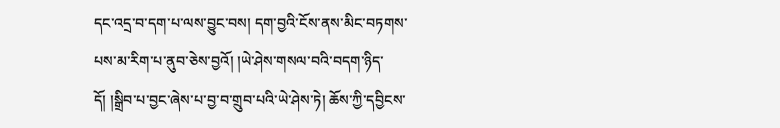དང་འདྲ་བ་དག་པ་ལས་བྱུང་བས། དག་བྱའི་ངོས་ནས་མིང་བཏགས་པས་མ་རིག་པ་ནུབ་ཅེས་བྱའོ། །ཡེ་ཤེས་གསལ་བའི་བདག་ཉིད་དོ། །སྒྲིབ་པ་བྱང་ཞེས་པ་བྱ་བ་གྲུབ་པའི་ཡེ་ཤེས་ཏེ། ཆོས་ཀྱི་དབྱིངས་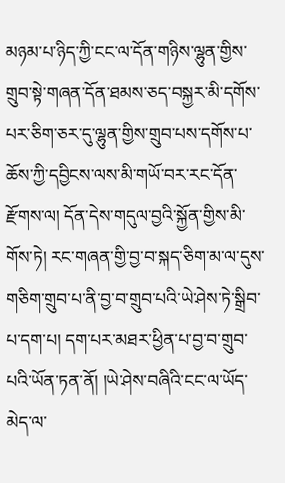མཉམ་པ་ཉིད་ཀྱི་ངང་ལ་དོན་གཉིས་ལྷུན་གྱིས་གྲུབ་སྟེ་གཞན་དོན་ཐམས་ཅད་བསྐྱར་མི་དགོས་པར་ཅིག་ཅར་དུ་ལྷུན་གྱིས་གྲུབ་པས་དགོས་པ་ཆོས་ཀྱི་དབྱིངས་ལས་མི་གཡོ་བར་རང་དོན་རྫོགས་ལ། དོན་དེས་གདུལ་བྱའི་སྐྱོན་གྱིས་མི་གོས་ཏེ། རང་གཞན་གྱི་བྱ་བ་སྐད་ཅིག་མ་ལ་དུས་གཅིག་གྲུབ་པ་ནི་བྱ་བ་གྲུབ་པའི་ཡེ་ཤེས་ཏེ་སྒྲིབ་པ་དག་པ། དག་པར་མཐར་ཕྱིན་པ་བྱ་བ་གྲུབ་པའི་ཡོན་ཏན་ནོ། །ཡེ་ཤེས་བཞིའི་ངང་ལ་ཡོད་མེད་ལ་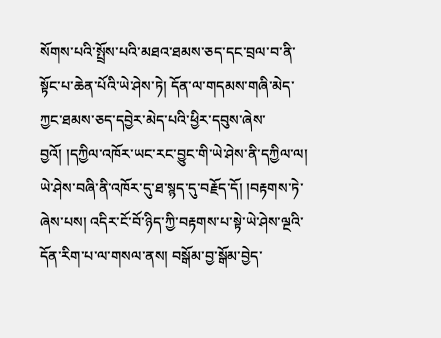སོགས་པའི་སྤྲོས་པའི་མཐའ་ཐམས་ཅད་དང་བྲལ་བ་ནི་སྟོང་པ་ཆེན་པོའི་ཡེ་ཤེས་ཏེ། དོན་ལ་གདམས་གཞི་མེད་ཀྱང་ཐམས་ཅད་དབྱེར་མེད་པའི་ཕྱིར་དབུས་ཞེས་བྱའོ། །དཀྱིལ་འཁོར་ཡང་རང་བྱུང་གི་ཡེ་ཤེས་ནི་དཀྱིལ་ལ། ཡེ་ཤེས་བཞི་ནི་འཁོར་དུ་ཐ་སྙད་དུ་བརྗོད་དོ། །བརྟགས་ཏེ་ཞེས་པས། འདིར་ངོ་བོ་ཉིད་ཀྱི་བརྟགས་པ་སྟེ་ཡེ་ཤེས་ལྔའི་དོན་རིག་པ་ལ་གསལ་ནས། བསྒོམ་བྱ་སྒོམ་བྱེད་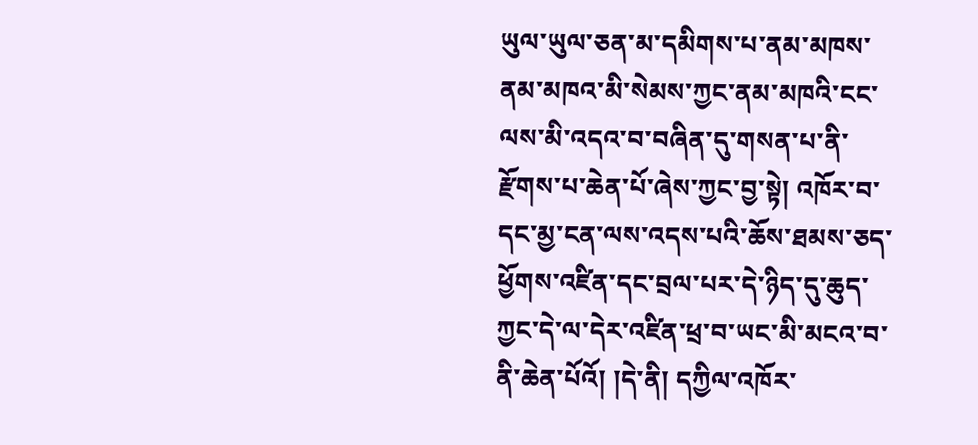ཡུལ་ཡུལ་ཅན་མ་དམིགས་པ་ནམ་མཁས་ནམ་མཁའ་མི་སེམས་ཀྱང་ནམ་མཁའི་ངང་ལས་མི་འདའ་བ་བཞིན་དུ་གསན་པ་ནི་རྫོགས་པ་ཆེན་པོ་ཞེས་ཀྱང་བྱ་སྟེ། འཁོར་བ་དང་མྱ་ངན་ལས་འདས་པའི་ཆོས་ཐམས་ཅད་ཕྱོགས་འཛིན་དང་བྲལ་པར་དེ་ཉིད་དུ་ཆུད་ཀྱང་དེ་ལ་དེར་འཛིན་ཕྲ་བ་ཡང་མི་མངའ་བ་ནི་ཆེན་པོའོ། །དེ་ནི། དཀྱིལ་འཁོར་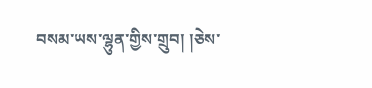བསམ་ཡས་ལྷུན་གྱིས་གྲུབ། །ཅེས་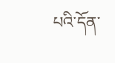པའི་དོན་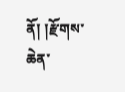ནོ། །རྫོགས་ཆེན་